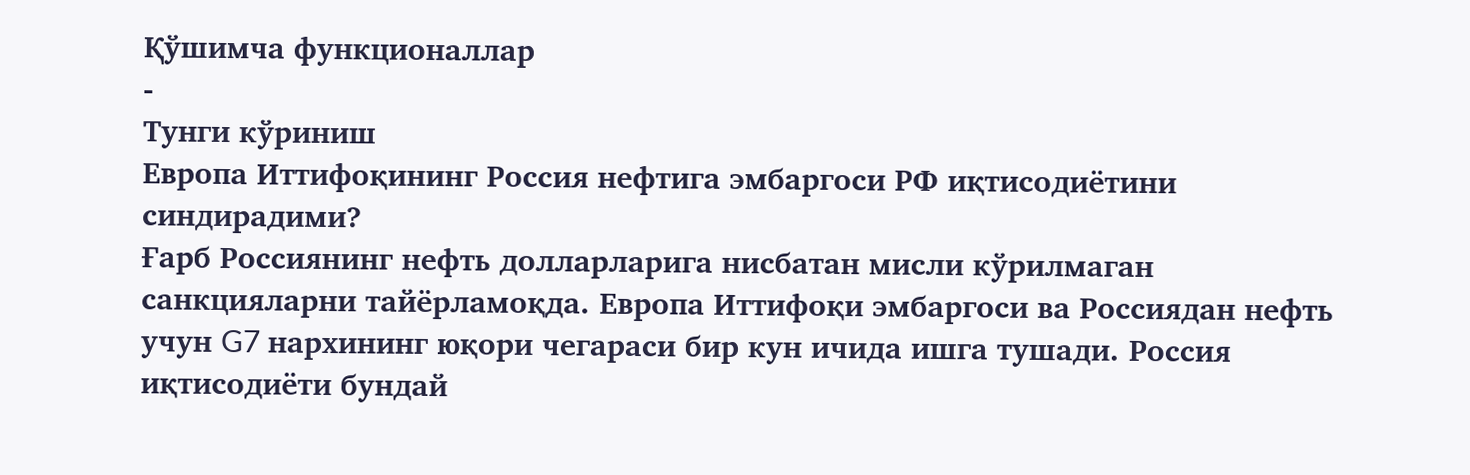Қўшимча функционаллар
-
Тунги кўриниш
Европа Иттифоқининг Россия нефтига эмбаргоси РФ иқтисодиётини синдирадими?
Ғарб Россиянинг нефть долларларига нисбатан мисли кўрилмаган санкцияларни тайёрламоқда. Европа Иттифоқи эмбаргоси ва Россиядан нефть учун G7 нархининг юқори чегараси бир кун ичида ишга тушади. Россия иқтисодиёти бундай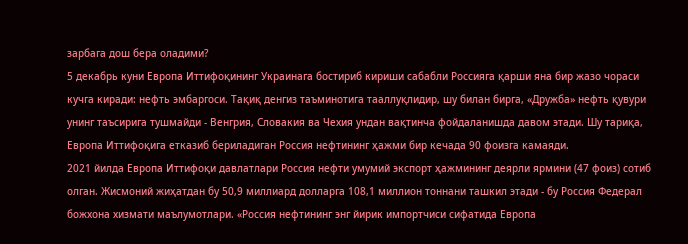зарбага дош бера оладими?
5 декабрь куни Европа Иттифоқининг Украинага бостириб кириши сабабли Россияга қарши яна бир жазо чораси кучга киради: нефть эмбаргоси. Тақиқ денгиз таъминотига тааллуқлидир, шу билан бирга, «Дружба» нефть қувури унинг таъсирига тушмайди - Венгрия, Словакия ва Чехия ундан вақтинча фойдаланишда давом этади. Шу тариқа, Европа Иттифоқига етказиб бериладиган Россия нефтининг ҳажми бир кечада 90 фоизга камаяди.
2021 йилда Европа Иттифоқи давлатлари Россия нефти умумий экспорт ҳажмининг деярли ярмини (47 фоиз) сотиб олган. Жисмоний жиҳатдан бу 50,9 миллиард долларга 108,1 миллион тоннани ташкил этади - бу Россия Федерал божхона хизмати маълумотлари. «Россия нефтининг энг йирик импортчиси сифатида Европа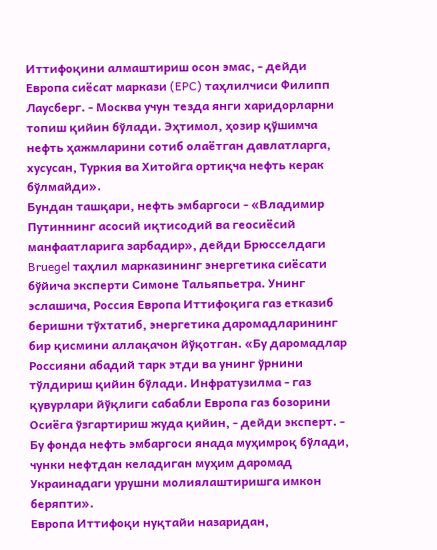Иттифоқини алмаштириш осон эмас, - дейди Европа сиёсат маркази (EPC) таҳлилчиси Филипп Лаусберг. - Москва учун тезда янги харидорларни топиш қийин бўлади. Эҳтимол, ҳозир қўшимча нефть ҳажмларини сотиб олаётган давлатларга, хусусан, Туркия ва Хитойга ортиқча нефть керак бўлмайди».
Бундан ташқари, нефть эмбаргоси - «Владимир Путиннинг асосий иқтисодий ва геосиёсий манфаатларига зарбадир», дейди Брюсселдаги Bruegel таҳлил марказининг энергетика сиёсати бўйича эксперти Симоне Тальяпьетра. Унинг эслашича, Россия Европа Иттифоқига газ етказиб беришни тўхтатиб, энергетика даромадларининг бир қисмини аллақачон йўқотган. «Бу даромадлар Россияни абадий тарк этди ва унинг ўрнини тўлдириш қийин бўлади. Инфратузилма - газ қувурлари йўқлиги сабабли Европа газ бозорини Осиёга ўзгартириш жуда қийин, - дейди эксперт. - Бу фонда нефть эмбаргоси янада муҳимроқ бўлади, чунки нефтдан келадиган муҳим даромад Украинадаги урушни молиялаштиришга имкон беряпти».
Европа Иттифоқи нуқтайи назаридан,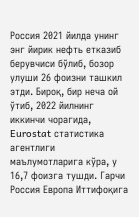Россия 2021 йилда унинг энг йирик нефть етказиб берувчиси бўлиб, бозор улуши 26 фоизни ташкил этди. Бироқ, бир неча ой ўтиб, 2022 йилнинг иккинчи чорагида, Eurostat статистика агентлиги маълумотларига кўра, у 16,7 фоизга тушди. Гарчи Россия Европа Иттифоқига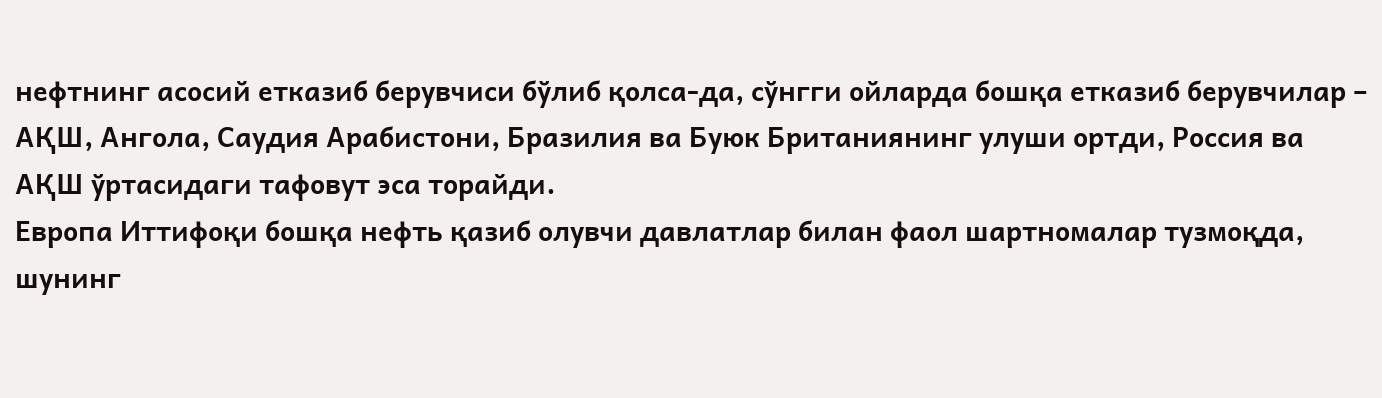нефтнинг асосий етказиб берувчиси бўлиб қолса-да, сўнгги ойларда бошқа етказиб берувчилар – АҚШ, Ангола, Саудия Арабистони, Бразилия ва Буюк Британиянинг улуши ортди, Россия ва АҚШ ўртасидаги тафовут эса торайди.
Европа Иттифоқи бошқа нефть қазиб олувчи давлатлар билан фаол шартномалар тузмоқда, шунинг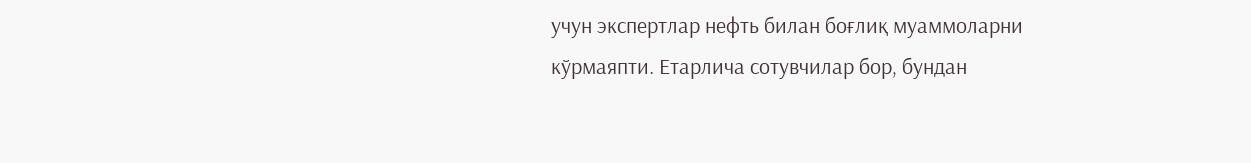учун экспертлар нефть билан боғлиқ муаммоларни кўрмаяпти. Етарлича сотувчилар бор, бундан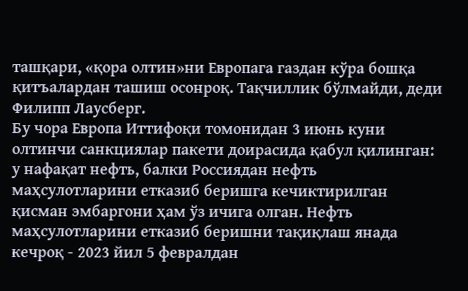ташқари, «қора олтин»ни Европага газдан кўра бошқа қитъалардан ташиш осонроқ. Тақчиллик бўлмайди, деди Филипп Лаусберг.
Бу чора Европа Иттифоқи томонидан 3 июнь куни олтинчи санкциялар пакети доирасида қабул қилинган: у нафақат нефть, балки Россиядан нефть маҳсулотларини етказиб беришга кечиктирилган қисман эмбаргони ҳам ўз ичига олган. Нефть маҳсулотларини етказиб беришни тақиқлаш янада кечроқ - 2023 йил 5 февралдан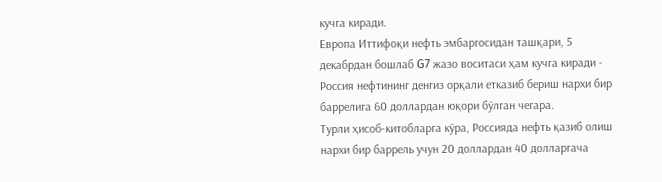кучга киради.
Европа Иттифоқи нефть эмбаргосидан ташқари, 5 декабрдан бошлаб G7 жазо воситаси ҳам кучга киради - Россия нефтининг денгиз орқали етказиб бериш нархи бир баррелига 60 доллардан юқори бўлган чегара.
Турли ҳисоб-китобларга кўра, Россияда нефть қазиб олиш нархи бир баррель учун 20 доллардан 40 долларгача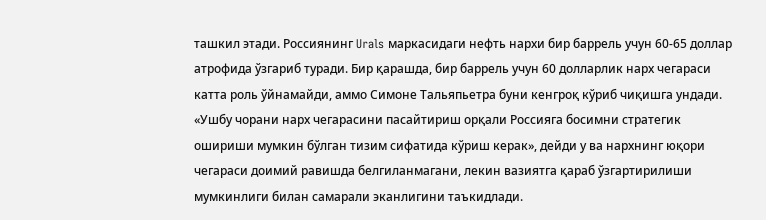ташкил этади. Россиянинг Urals маркасидаги нефть нархи бир баррель учун 60-65 доллар атрофида ўзгариб туради. Бир қарашда, бир баррель учун 60 долларлик нарх чегараси катта роль ўйнамайди, аммо Симоне Тальяпьетра буни кенгроқ кўриб чиқишга ундади. «Ушбу чорани нарх чегарасини пасайтириш орқали Россияга босимни стратегик ошириши мумкин бўлган тизим сифатида кўриш керак», дейди у ва нархнинг юқори чегараси доимий равишда белгиланмагани, лекин вазиятга қараб ўзгартирилиши мумкинлиги билан самарали эканлигини таъкидлади.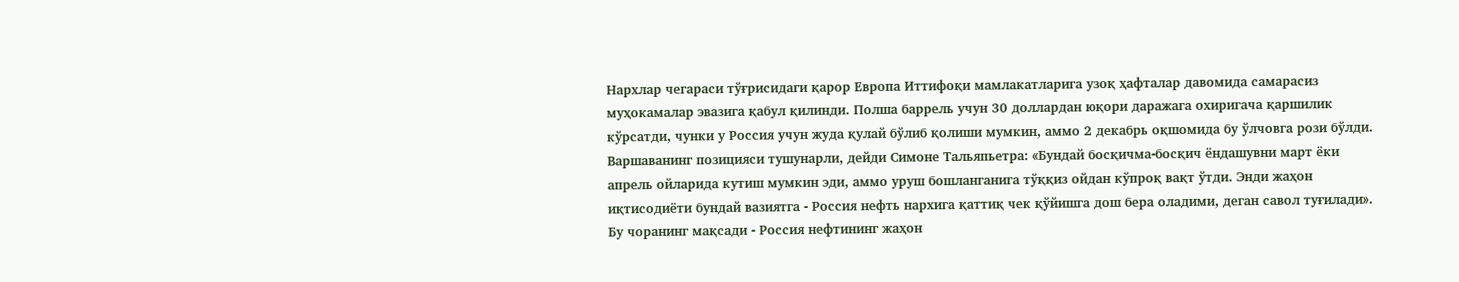Нархлар чегараси тўғрисидаги қарор Европа Иттифоқи мамлакатларига узоқ ҳафталар давомида самарасиз муҳокамалар эвазига қабул қилинди. Полша баррель учун 30 доллардан юқори даражага охиригача қаршилик кўрсатди, чунки у Россия учун жуда қулай бўлиб қолиши мумкин, аммо 2 декабрь оқшомида бу ўлчовга рози бўлди.
Варшаванинг позицияси тушунарли, дейди Симоне Тальяпьетра: «Бундай босқичма-босқич ёндашувни март ёки апрель ойларида кутиш мумкин эди, аммо уруш бошланганига тўққиз ойдан кўпроқ вақт ўтди. Энди жаҳон иқтисодиёти бундай вазиятга - Россия нефть нархига қаттиқ чек қўйишга дош бера оладими, деган савол туғилади». Бу чоранинг мақсади - Россия нефтининг жаҳон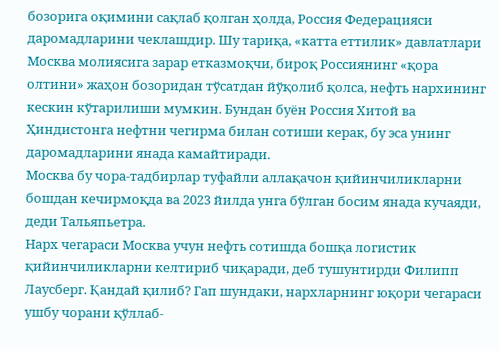бозорига оқимини сақлаб қолган ҳолда, Россия Федерацияси даромадларини чеклашдир. Шу тариқа, «катта еттилик» давлатлари Москва молиясига зарар етказмоқчи, бироқ Россиянинг «қора олтини» жаҳон бозоридан тўсатдан йўқолиб қолса, нефть нархининг кескин кўтарилиши мумкин. Бундан буён Россия Хитой ва Ҳиндистонга нефтни чегирма билан сотиши керак, бу эса унинг даромадларини янада камайтиради.
Москва бу чора-тадбирлар туфайли аллақачон қийинчиликларни бошдан кечирмоқда ва 2023 йилда унга бўлган босим янада кучаяди, деди Тальяпьетра.
Нарх чегараси Москва учун нефть сотишда бошқа логистик қийинчиликларни келтириб чиқаради, деб тушунтирди Филипп Лаусберг. Қандай қилиб? Гап шундаки, нархларнинг юқори чегараси ушбу чорани қўллаб-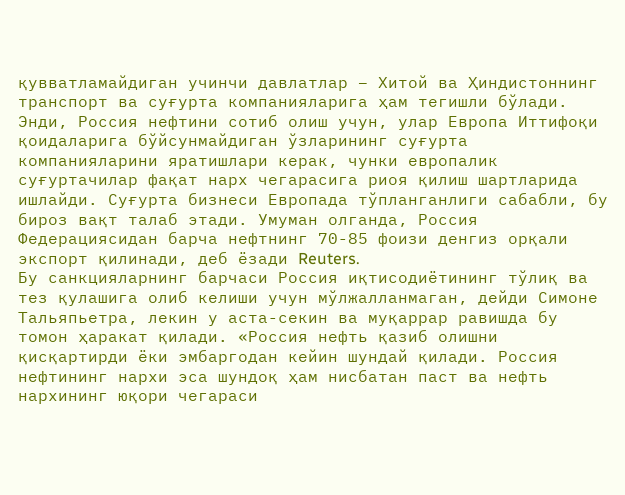қувватламайдиган учинчи давлатлар – Хитой ва Ҳиндистоннинг транспорт ва суғурта компанияларига ҳам тегишли бўлади. Энди, Россия нефтини сотиб олиш учун, улар Европа Иттифоқи қоидаларига бўйсунмайдиган ўзларининг суғурта компанияларини яратишлари керак, чунки европалик суғуртачилар фақат нарх чегарасига риоя қилиш шартларида ишлайди. Суғурта бизнеси Европада тўпланганлиги сабабли, бу бироз вақт талаб этади. Умуман олганда, Россия Федерациясидан барча нефтнинг 70-85 фоизи денгиз орқали экспорт қилинади, деб ёзади Reuters.
Бу санкцияларнинг барчаси Россия иқтисодиётининг тўлиқ ва тез қулашига олиб келиши учун мўлжалланмаган, дейди Симоне Тальяпьетра, лекин у аста-секин ва муқаррар равишда бу томон ҳаракат қилади. «Россия нефть қазиб олишни қисқартирди ёки эмбаргодан кейин шундай қилади. Россия нефтининг нархи эса шундоқ ҳам нисбатан паст ва нефть нархининг юқори чегараси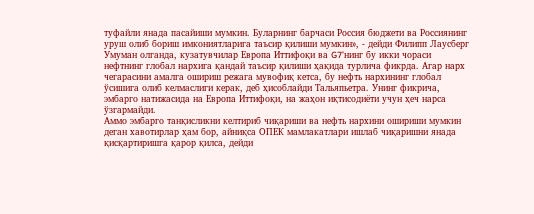туфайли янада пасайиши мумкин. Буларнинг барчаси Россия бюджети ва Россиянинг уруш олиб бориш имкониятларига таъсир қилиши мумкин», - дейди Филипп Лаусберг
Умуман олганда, кузатувчилар Европа Иттифоқи ва G7’нинг бу икки чораси нефтнинг глобал нархига қандай таъсир қилиши ҳақида турлича фикрда. Агар нарх чегарасини амалга ошириш режага мувофиқ кетса, бу нефть нархининг глобал ўсишига олиб келмаслиги керак, деб ҳисоблайди Тальяпьетра. Унинг фикрича, эмбарго натижасида на Европа Иттифоқи, на жаҳон иқтисодиёти учун ҳеч нарса ўзгармайди.
Аммо эмбарго танқисликни келтириб чиқариши ва нефть нархини ошириши мумкин деган хавотирлар ҳам бор, айниқса ОПEК мамлакатлари ишлаб чиқаришни янада қисқартиришга қарор қилса, дейди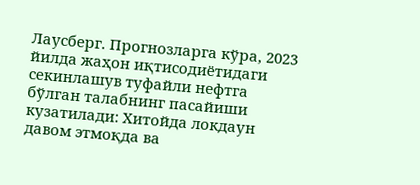Лаусберг. Прогнозларга кўра, 2023 йилда жаҳон иқтисодиётидаги секинлашув туфайли нефтга бўлган талабнинг пасайиши кузатилади: Хитойда локдаун давом этмоқда ва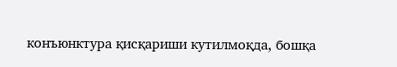конъюнктура қисқариши кутилмоқда, бошқа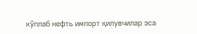кўплаб нефть импорт қилувчилар эса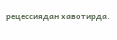рецессиядан хавотирда.